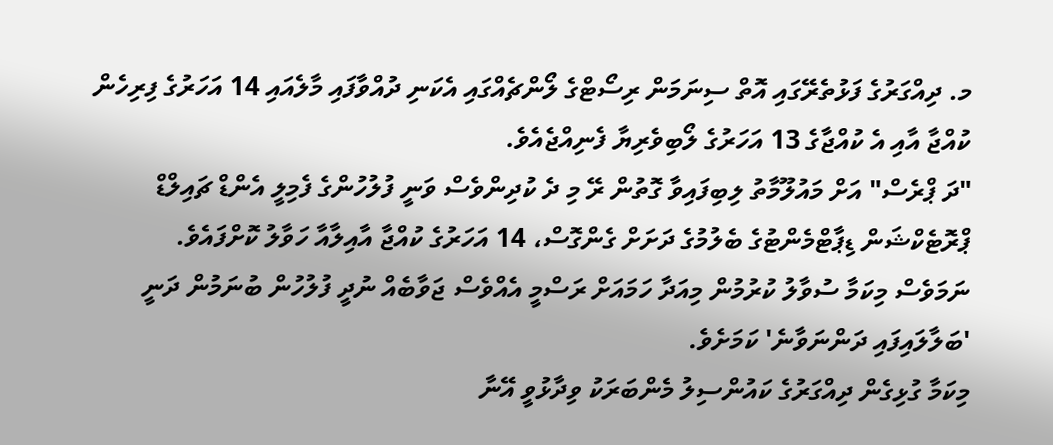މ. ދިއްގަރުގެ ފަޅުތެރޭގައި އޮތް ސިނަމަން ރިސޯޓްގެ ލޯންޗެއްގައި އެކަނި ދުއްވާފައި މާލެއައި 14 އަހަރުގެ ފިރިހެން ކުއްޖާ އާއި އެ ކުއްޖާގެ 13 އަހަރުގެ ލޯބިވެރިޔާ ފެނިއްޖެއެވެ.
"ދަ ޕްރެސް" އަށް މައުލޫމާތު ލިބިފައިވާ ގޮތުން ރޭ މި ދެ ކުދިންވެސް ވަނީ ފުލުހުންގެ ފެމިލީ އެންޑް ޗައިލްޑް ޕްރޮޓެކްޝަން ޑިޕާޓްމެންޓުގެ ބެލުމުގެ ދަށަށް ގެންގޮސް، 14 އަހަރުގެ ކުއްޖާ އާއިލާއާ ހަވާލު ކޮށްފައެވެ.
ނަމަވެސް މިކަމާ ސުވާލު ކުރުމުން މިއަދާ ހަމައަށް ރަސްމީ އެއްވެސް ޖަވާބެއް ނުދީ ފުލުހުން ބުނަމުން ދަނީ 'ބަލާލައިފައި ދަންނަވާނެ' ކަމަށެވެ.
މިކަމާ ގުޅިގެން ދިއްގަރުގެ ކައުންސިލު މެންބަރަކު ވިދާޅުވީ އޭނާ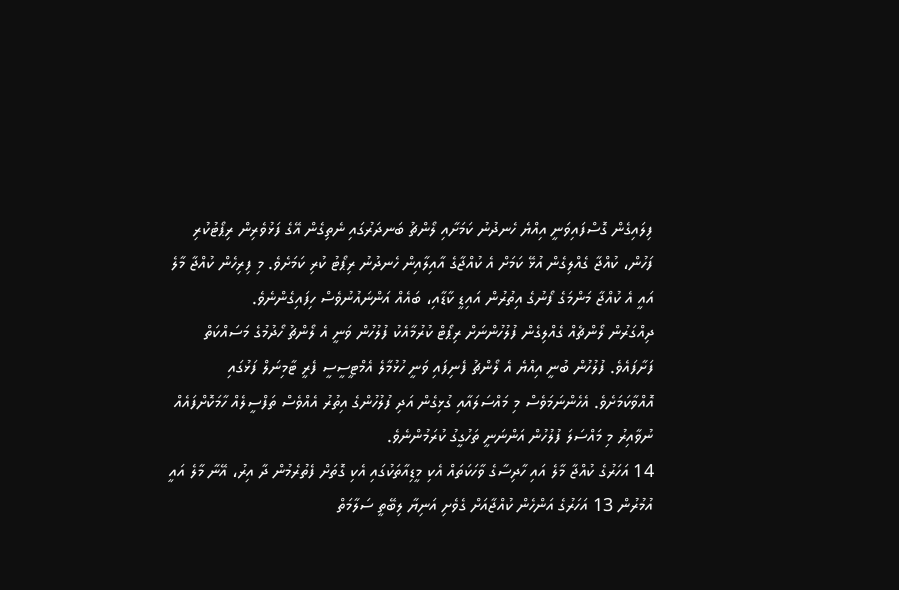ފިލައިގެން ގޮސްފައިވަނީ އިއްޔެ ހެނދުނު ކަމަށާއި ލޯންޗު ބަނދަރުގައި ނެތިގެން އޭގެ ފަޅުވެރިން ރިޕޯޓުކުރި ފަހުން، ކުއްޖާ ގެއްލިގެން އުޅޭ ކަމަށް އެ ކުއްޖާގެ އާއިލާއިން ހެނދުނު ރިޕޯޓު ކުރި ކަމަށެވެ. މި ފިރިހެން ކުއްޖާ މާލެ އައީ އެ ކުއްޖާ މަންމަގެ ފޯނުގެ އިތުރުން އައިޑީ ކާޑާއި، ބައެއް އަންނައުނުވެސް ހިފައިގެންނެވެ.
ދިއްގަރުން ލޯންޗެއް ގެއްލިގެން ފުލުހުންނަށް ރިޕޯޓް ކުރުމާއެކު ފުލުހުން ވަނީ އެ ލޯންޗު ހޯދުމުގެ މަސައްކަތް ފަށާފައެވެ. ފުލުހުން ބުނީ އިއްޔެ އެ ލޯންޗު ފެނިފައި ވަނީ ހުޅުމާލެ އެމްޓީސީސީ ފެރީ ޓާމިނަލް ފަޅުގައި އޮއްވާކަމަށެވެ. އެހެންނަމަވެސް މި މައްސަލައާއި ގުޅިގެން އަދި ފުލުހުންގެ އިތުރު އެއްވެސް ތަފްސީލެއް ހާމަކޮށްފައެއް ނުވާއިރު މި މައްސަލަ ފުލުހުން އަންނަނީ ތަހުގީގު ކުރަމުންނެވެ.
14 އަހަރުގެ ކުއްޖާ މާލެ އައި ހާދިސާގެ ވާހަކަތައް އެކި މީޑިއާތަކުގައި އެކި ގޮތަށް ފެތުރެމުން ދާ އިރު، އޭނާ މާލެ އައީ އުމުރުން 13 އަހަރުގެ އަންހެން ކުއްޖާއަށް ގެވެށި އަނިޔާ ލިބޭތީ ސަލާމަތް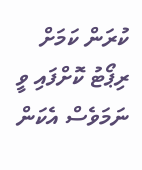ކުރަން ކަމަށް ރިޕޯޓު ކޮށްފައި ވީ ނަމަވެސް އެކަން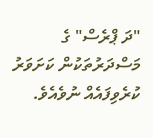"ދަ ޕްރެސް" ގެ މަސްދަރުތަކުން ކަށަވަރު ކުރެވިފައެއް ނުވެއެވެ.